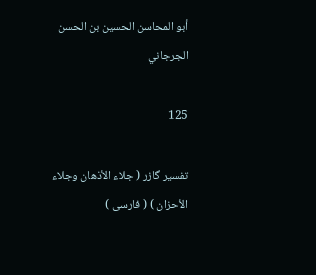أبو المحاسن الحسين بن الحسن الجرجاني

125

تفسير گازر ( جلاء الأذهان وجلاء الأحزان ) ( فارسى )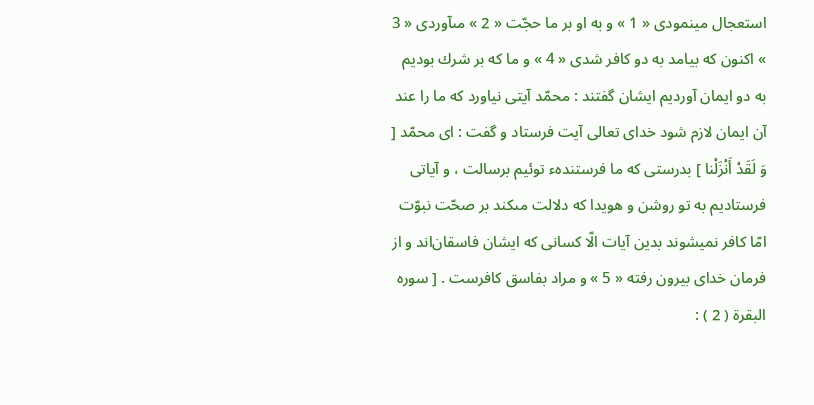استعجال مينمودى « 1 » و به او بر ما حجّت « 2 » مىآوردى « 3 » اكنون كه بيامد به دو كافر شدى « 4 » و ما كه بر شرك بوديم به دو ايمان آورديم ايشان گفتند : محمّد آيتى نياورد كه ما را عند آن ايمان لازم شود خداى تعالى آيت فرستاد و گفت : اى محمّد [ وَ لَقَدْ أَنْزَلْنا ] بدرستى كه ما فرستندهء توئيم برسالت ، و آياتى فرستاديم به تو روشن و هويدا كه دلالت مىكند بر صحّت نبوّت امّا كافر نميشوند بدين آيات الّا كسانى كه ايشان فاسقان‌اند و از فرمان خداى بيرون رفته « 5 » و مراد بفاسق كافرست . [ سوره البقرة ( 2 ) :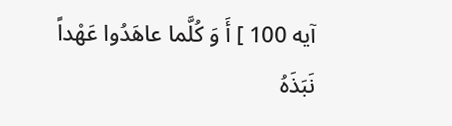آيه 100 ] أَ وَ كُلَّما عاهَدُوا عَهْداً نَبَذَهُ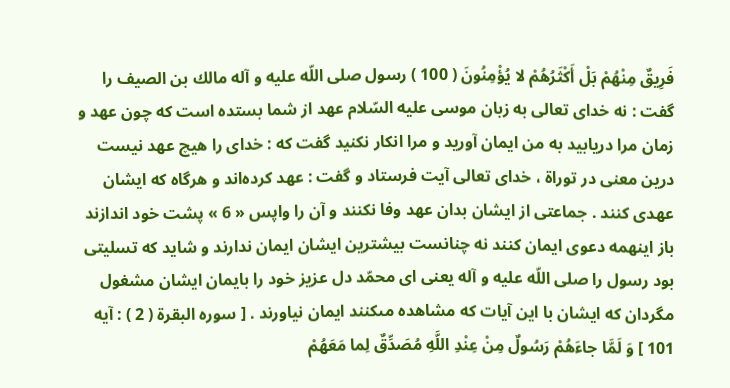فَرِيقٌ مِنْهُمْ بَلْ أَكْثَرُهُمْ لا يُؤْمِنُونَ ( 100 ) رسول صلى اللّه عليه و آله مالك بن الصيف را گفت : نه خداى تعالى به زبان موسى عليه السّلام عهد از شما بستده است كه چون عهد و زمان مرا دريابيد به من ايمان آوريد و مرا انكار نكنيد گفت كه : خداى را هيچ عهد نيست درين معنى در توراة ، خداى تعالى آيت فرستاد و گفت : عهد كرده‌اند و هرگاه كه ايشان عهدى كنند . جماعتى از ايشان بدان عهد وفا نكنند و آن را واپس « 6 » پشت خود اندازند باز اينهمه دعوى ايمان كنند نه چنانست بيشترين ايشان ايمان ندارند و شايد كه تسليتى بود رسول را صلى اللّه عليه و آله يعنى اى محمّد دل عزيز خود را بايمان ايشان مشغول مگردان كه ايشان با اين آيات كه مشاهده مىكنند ايمان نياورند . [ سوره البقرة ( 2 ) : آيه 101 ] وَ لَمَّا جاءَهُمْ رَسُولٌ مِنْ عِنْدِ اللَّهِ مُصَدِّقٌ لِما مَعَهُمْ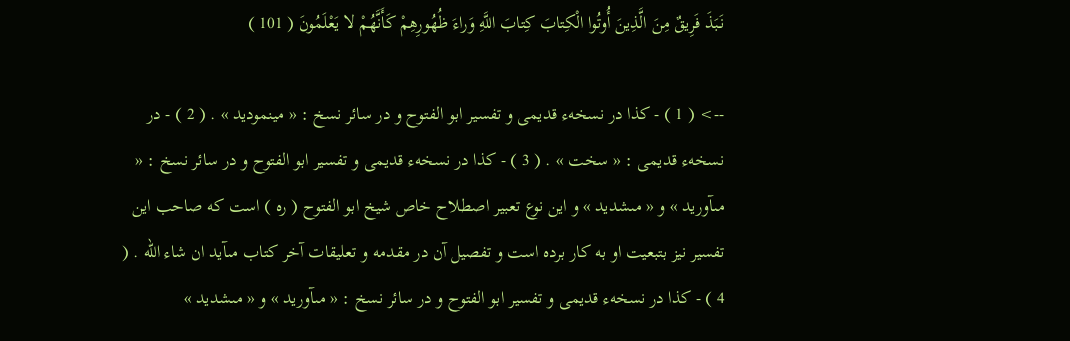نَبَذَ فَرِيقٌ مِنَ الَّذِينَ أُوتُوا الْكِتابَ كِتابَ اللَّهِ وَراءَ ظُهُورِهِمْ كَأَنَّهُمْ لا يَعْلَمُونَ ( 101 )

--> ( 1 ) - كذا در نسخهء قديمى و تفسير ابو الفتوح و در سائر نسخ : « مينموديد » . ( 2 ) - در نسخهء قديمى : « سخت » . ( 3 ) - كذا در نسخهء قديمى و تفسير ابو الفتوح و در سائر نسخ : « مىآوريد » و « مىشديد » و اين نوع تعبير اصطلاح خاص شيخ ابو الفتوح ( ره ) است كه صاحب اين تفسير نيز بتبعيت او به كار برده است و تفصيل آن در مقدمه و تعليقات آخر كتاب مىآيد ان شاء اللّه . ( 4 ) - كذا در نسخهء قديمى و تفسير ابو الفتوح و در سائر نسخ : « مىآوريد » و « مىشديد »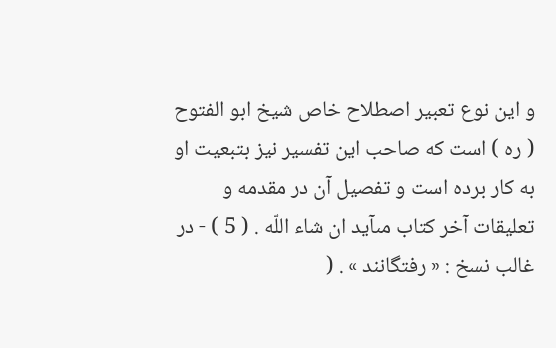و اين نوع تعبير اصطلاح خاص شيخ ابو الفتوح ( ره ) است كه صاحب اين تفسير نيز بتبعيت او به كار برده است و تفصيل آن در مقدمه و تعليقات آخر كتاب مىآيد ان شاء اللّه . ( 5 ) - در غالب نسخ : « رفتگانند » . (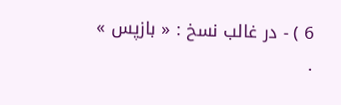6 ) - در غالب نسخ : « بازپس » .